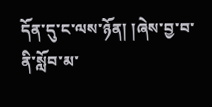དོན་དུ་ང་ལས་ཉོན། །ཞེས་བྱ་བ་ནི་སློབ་མ་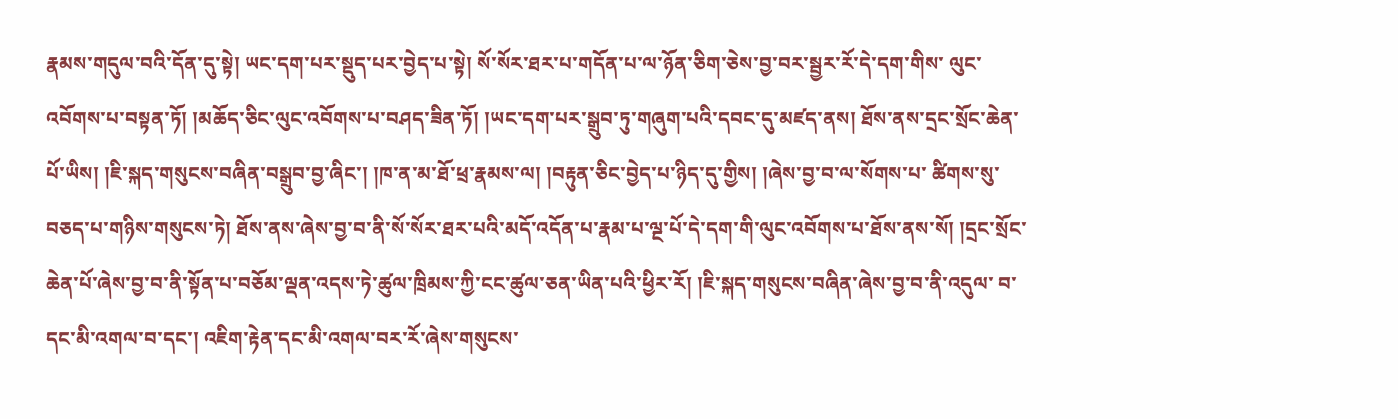རྣམས་གདུལ་བའི་དོན་དུ་སྟེ། ཡང་དག་པར་སྡུད་པར་བྱེད་པ་སྟེ། སོ་སོར་ཐར་པ་གདོན་པ་ལ་ཉོན་ཅིག་ཅེས་བྱ་བར་སྦྱར་རོ་དེ་དག་གིས་ ལུང་འབོགས་པ་བསྟན་ཏོ། །མཆོད་ཅིང་ལུང་འབོགས་པ་བཤད་ཟིན་ཏོ། །ཡང་དག་པར་སྒྲུབ་ཏུ་གཞུག་པའི་དབང་དུ་མཛད་ནས། ཐོས་ནས་དྲང་སྲོང་ཆེན་པོ་ཡིས། །ཇི་སྐད་གསུངས་བཞིན་བསྒྲུབ་བྱ་ཞིང་། །ཁ་ན་མ་ཐོ་ཕྲ་རྣམས་ལ། །བརྟུན་ཅིང་བྱེད་པ་ཉིད་དུ་གྱིས། །ཞེས་བྱ་བ་ལ་སོགས་པ་ ཚིགས་སུ་བཅད་པ་གཉིས་གསུངས་ཏེ། ཐོས་ནས་ཞེས་བྱ་བ་ནི་སོ་སོར་ཐར་པའི་མདོ་འདོན་པ་རྣམ་པ་ལྔ་པོ་དེ་དག་གི་ལུང་འབོགས་པ་ཐོས་ནས་སོ། །དྲང་སྲོང་ཆེན་པོ་ཞེས་བྱ་བ་ནི་སྟོན་པ་བཅོམ་ལྡན་འདས་ཏེ་ཚུལ་ཁྲིམས་ཀྱི་ངང་ཚུལ་ཅན་ཡིན་པའི་ཕྱིར་རོ། །ཇི་སྐད་གསུངས་བཞིན་ཞེས་བྱ་བ་ནི་འདུལ་ བ་དང་མི་འགལ་བ་དང་། འཇིག་རྟེན་དང་མི་འགལ་བར་རོ་ཞེས་གསུངས་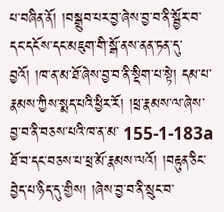པ་བཞིན་ནོ། །བསྒྲུབ་པར་བྱ་ཞེས་བྱ་བ་ནི་སྦྱོར་བ་དང་དངོས་དང་མཇུག་གི་སྒོ་ནས་ནན་ཏན་དུ་བྱའོ། །ཁ་ན་མ་ཐོ་ཞེས་བྱ་བ་ནི་སྡིག་པ་སྟེ། དམ་པ་རྣམས་ཀྱིས་སྨད་པའི་ཕྱིར་རོ། །ཕྲ་རྣམས་ལ་ཞེས་བྱ་བ་ནི་བཅས་པའི་ཁ་ན་མ་ 155-1-183a ཐོ་བ་དང་བཅས་པ་ཕྲ་མོ་རྣམས་ལའོ། །བརྟུན་ཅིང་བྱེད་པ་ཉིད་དུ་གྱིས། །ཞེས་བྱ་བ་ནི་སྲུང་བ་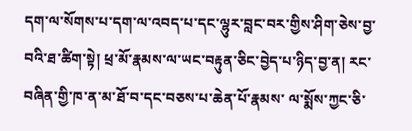དག་ལ་སོགས་པ་དག་ལ་འབད་པ་དང་ལྷུར་བླང་བར་གྱིས་ཤིག་ཅེས་བྱ་བའི་ཐ་ཚིག་སྟེ། ཕྲ་མོ་རྣམས་ལ་ཡང་བརྟུན་ཅིང་བྱེད་པ་ཉིད་བྱ་ན། རང་བཞིན་གྱི་ཁ་ན་མ་ཐོ་བ་དང་བཅས་པ་ཆེན་པོ་རྣམས་ ལ་སྨོས་ཀྱང་ཅི་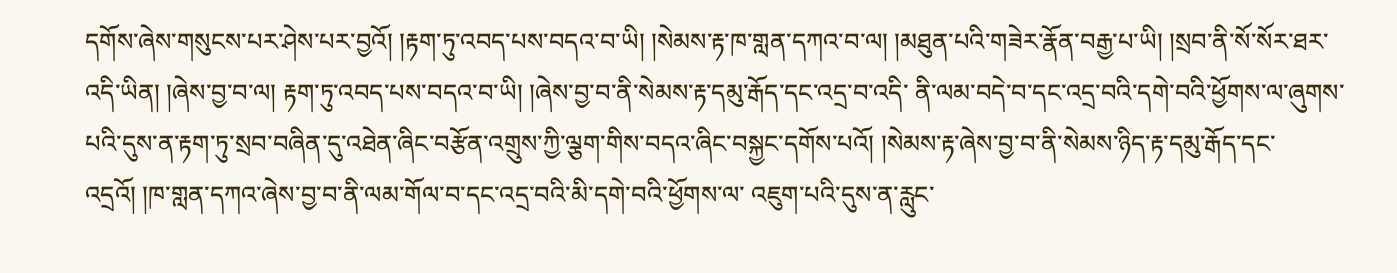དགོས་ཞེས་གསུངས་པར་ཤེས་པར་བྱའོ། །རྟག་ཏུ་འབད་པས་བདའ་བ་ཡི། །སེམས་རྟ་ཁ་གླན་དཀའ་བ་ལ། །མཐུན་པའི་གཟེར་རྣོན་བརྒྱ་པ་ཡི། །སྲབ་ནི་སོ་སོར་ཐར་འདི་ཡིན། །ཞེས་བྱ་བ་ལ། རྟག་ཏུ་འབད་པས་བདའ་བ་ཡི། །ཞེས་བྱ་བ་ནི་སེམས་རྟ་དམུ་རྒོད་དང་འདྲ་བ་འདི་ ནི་ལམ་བདེ་བ་དང་འདྲ་བའི་དགེ་བའི་ཕྱོགས་ལ་ཞུགས་པའི་དུས་ན་རྟག་ཏུ་སྲབ་བཞིན་དུ་འཐེན་ཞིང་བརྩོན་འགྲུས་ཀྱི་ལྕག་གིས་བདའ་ཞིང་བསྐྱང་དགོས་པའོ། །སེམས་རྟ་ཞེས་བྱ་བ་ནི་སེམས་ཉིད་རྟ་དམུ་རྒོད་དང་འདྲའོ། །ཁ་གླན་དཀའ་ཞེས་བྱ་བ་ནི་ལམ་གོལ་བ་དང་འདྲ་བའི་མི་དགེ་བའི་ཕྱོགས་ལ་ འཇུག་པའི་དུས་ན་རླུང་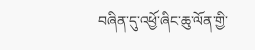བཞིན་དུ་འཕྱོ་ཞིང་ཆུ་ལོན་གྱི་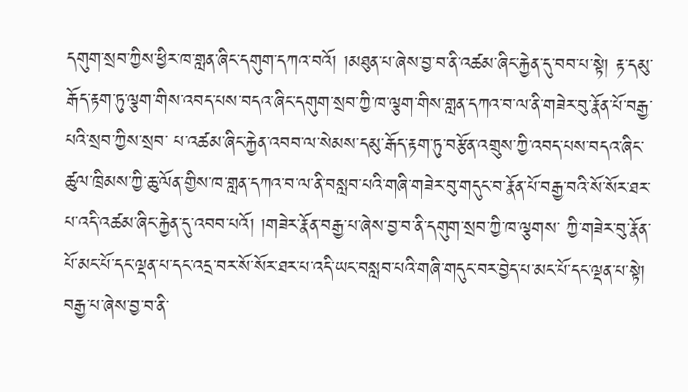དགུག་སྲབ་ཀྱིས་ཕྱིར་ཁ་གླན་ཞིང་དགུག་དཀའ་བའོ། །མཐུན་པ་ཞེས་བྱ་བ་ནི་འཚམ་ཞིང་རྐྱེན་དུ་བབ་པ་སྟེ། རྟ་དམུ་རྒོད་རྟག་ཏུ་ལྕག་གིས་འབད་པས་བདའ་ཞིང་དགུག་སྲབ་ཀྱི་ཁ་ལྕག་གིས་གླན་དཀའ་བ་ལ་ནི་གཟེར་བུ་རྣོན་པོ་བརྒྱ་པའི་སྲབ་ཀྱིས་སྲབ་ པ་འཚམ་ཞིང་རྐྱེན་འབབ་ལ་སེམས་དམུ་རྒོད་རྟག་ཏུ་བརྩོན་འགྲུས་ཀྱི་འབད་པས་བདའ་ཞིང་ཚུལ་ཁྲིམས་ཀྱི་ཆུ་ལོན་གྱིས་ཁ་གླན་དཀའ་བ་ལ་ནི་བསླབ་པའི་གཞི་གཟེར་བུ་གདུང་བ་རྣོན་པོ་བརྒྱ་བའི་སོ་སོར་ཐར་པ་འདི་འཚམ་ཞིང་རྐྱེན་དུ་འབབ་པའོ། །གཟེར་རྣོན་བརྒྱ་པ་ཞེས་བྱ་བ་ནི་དགུག་སྲབ་ཀྱི་ཁ་ལྕགས་ ཀྱི་གཟེར་བུ་རྣོན་པོ་མང་པོ་དང་ལྡན་པ་དང་འདྲ་བར་སོ་སོར་ཐར་པ་འདི་ཡང་བསླབ་པའི་གཞི་གདུང་བར་བྱེད་པ་མང་པོ་དང་ལྡན་པ་སྟེ། བརྒྱ་པ་ཞེས་བྱ་བ་ནི་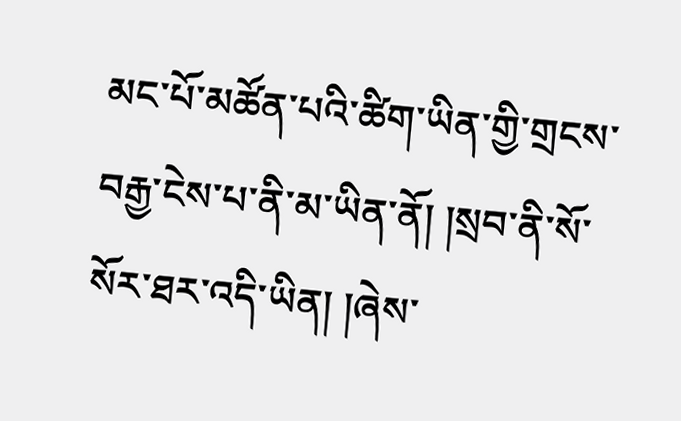མང་པོ་མཚོན་པའི་ཚིག་ཡིན་གྱི་གྲངས་བརྒྱ་ངེས་པ་ནི་མ་ཡིན་ནོ། །སྲབ་ནི་སོ་སོར་ཐར་འདི་ཡིན། །ཞེས་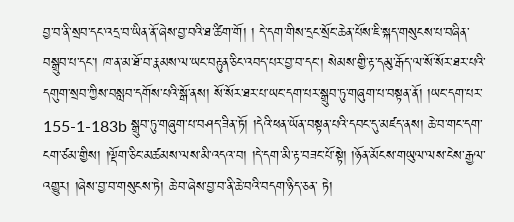བྱ་བ་ནི་སྲབ་དང་འདྲ་བ་ཡིན་ནོ་ཞེས་བྱ་བའི་ཐ་ཚིག་གོ། ། དེ་དག་གིས་དྲང་སྲོང་ཆེན་པོས་ཇི་སྐད་གསུངས་པ་བཞིན་བསྒྲུབ་པ་དང་། ཁ་ན་མ་ཐོ་བ་རྣམས་ལ་ཡང་བརྟུན་ཅིང་འབད་པར་བྱ་བ་དང་། སེམས་གྱི་རྟ་དམུ་རྒོད་ལ་སོ་སོར་ཐར་པའི་དགུག་སྲབ་ཀྱིས་བསླབ་དགོས་པའི་སྒོ་ནས། སོ་སོར་ཐར་པ་ཡང་དག་པར་སྒྲུབ་ཏུ་གཞུག་པ་བསྟན་ནོ། །ཡང་དག་པར་ 155-1-183b སྒྲུབ་ཏུ་གཞུག་པ་བཤད་ཟིན་ཏོ། །དེའི་ཕན་ཡོན་བསྟན་པའི་དབང་དུ་མཛད་ནས། ཆེ་བ་གང་དག་ངག་ཙམ་གྱིས། །ལྡོག་ཅིང་མཚམས་ལས་མི་འདའ་བ། །དེ་དག་མི་རྟ་བཟང་པོ་སྟེ། །ཉོན་མོངས་གཡུལ་ལས་ངེས་རྒྱལ་འགྱུར། །ཞེས་བྱ་བ་གསུངས་ཏེ། ཆེ་བ་ཞེས་བྱ་བ་ནི་ཆེ་བའི་བདག་ཉིད་ཅན་ ཏེ།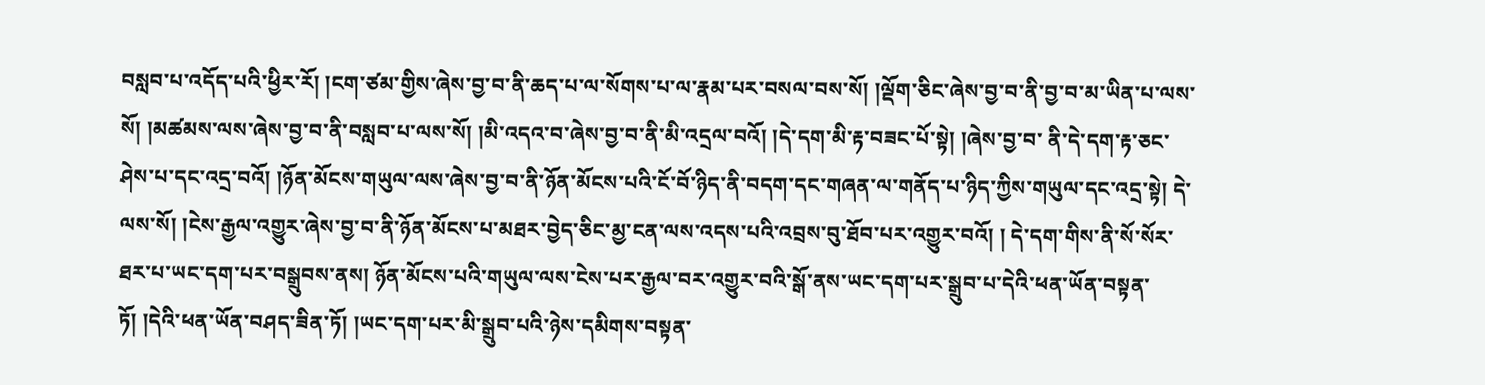བསླབ་པ་འདོད་པའི་ཕྱིར་རོ། །ངག་ཙམ་གྱིས་ཞེས་བྱ་བ་ནི་ཆད་པ་ལ་སོགས་པ་ལ་རྣམ་པར་བསལ་བས་སོ། །ལྡོག་ཅིང་ཞེས་བྱ་བ་ནི་བྱ་བ་མ་ཡིན་པ་ལས་སོ། །མཚམས་ལས་ཞེས་བྱ་བ་ནི་བསླབ་པ་ལས་སོ། །མི་འདའ་བ་ཞེས་བྱ་བ་ནི་མི་འདྲལ་བའོ། །དེ་དག་མི་རྟ་བཟང་པོ་སྟེ། །ཞེས་བྱ་བ་ ནི་དེ་དག་རྟ་ཅང་ཤེས་པ་དང་འདྲ་བའོ། །ཉོན་མོངས་གཡུལ་ལས་ཞེས་བྱ་བ་ནི་ཉོན་མོངས་པའི་ངོ་བོ་ཉིད་ནི་བདག་དང་གཞན་ལ་གནོད་པ་ཉིད་ཀྱིས་གཡུལ་དང་འདྲ་སྟེ། དེ་ལས་སོ། །ངེས་རྒྱལ་འགྱུར་ཞེས་བྱ་བ་ནི་ཉོན་མོངས་པ་མཐར་བྱེད་ཅིང་མྱ་ངན་ལས་འདས་པའི་འབྲས་བུ་ཐོབ་པར་འགྱུར་བའོ། ། དེ་དག་གིས་ནི་སོ་སོར་ཐར་པ་ཡང་དག་པར་བསྒྲུབས་ནས། ཉོན་མོངས་པའི་གཡུལ་ལས་ངེས་པར་རྒྱལ་བར་འགྱུར་བའི་སྒོ་ནས་ཡང་དག་པར་སྒྲུབ་པ་དེའི་ཕན་ཡོན་བསྟན་ཏོ། །དེའི་ཕན་ཡོན་བཤད་ཟིན་ཏོ། །ཡང་དག་པར་མི་སྒྲུབ་པའི་ཉེས་དམིགས་བསྟན་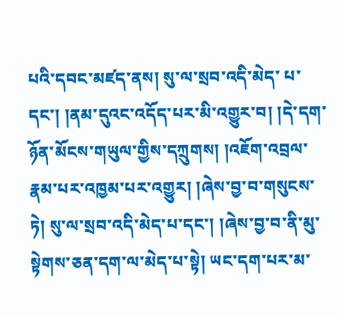པའི་དབང་མཛད་ནས། སུ་ལ་སྲབ་འདི་མེད་ པ་དང་། །ནམ་དུའང་འདོད་པར་མི་འགྱུར་བ། །དེ་དག་ཉོན་མོངས་གཡུལ་གྱིས་དཀྲུགས། །འཇོག་འབྲལ་རྣམ་པར་འཁྱམ་པར་འགྱུར། །ཞེས་བྱ་བ་གསུངས་ཏེ། སུ་ལ་སྲབ་འདི་མེད་པ་དང་། །ཞེས་བྱ་བ་ནི་མུ་སྟེགས་ཅན་དག་ལ་མེད་པ་སྟེ། ཡང་དག་པར་མ་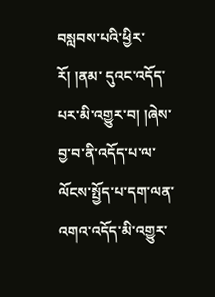བསླབས་པའི་ཕྱིར་རོ། །ནམ་ དུའང་འདོད་པར་མི་འགྱུར་བ། །ཞེས་བྱ་བ་ནི་འདོད་པ་ལ་ལོངས་སྤྱོད་པ་དག་ལན་འགའ་འདོད་མི་འགྱུར་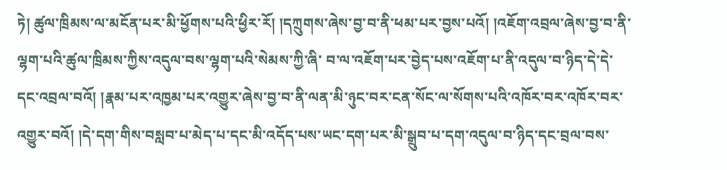ཏེ། ཚུལ་ཁྲིམས་ལ་མངོན་པར་མི་ཕྱོགས་པའི་ཕྱིར་རོ། །དཀྲུགས་ཞེས་བྱ་བ་ནི་ཕམ་པར་བྱས་པའོ། །འཇོག་འབྲལ་ཞེས་བྱ་བ་ནི་ལྷག་པའི་ཚུལ་ཁྲིམས་ཀྱིས་འདུལ་བས་ལྷག་པའི་སེམས་ཀྱི་ཞི་ བ་ལ་འཇོག་པར་བྱེད་པས་འཇོག་པ་ནི་འདུལ་བ་ཉིད་དེ་དེ་དང་འབྲལ་བའོ། །རྣམ་པར་འཁྱམ་པར་འགྱུར་ཞེས་བྱ་བ་ནི་ལན་མི་ཉུང་བར་ངན་སོང་ལ་སོགས་པའི་འཁོར་བར་འཁོར་བར་འགྱུར་བའོ། །དེ་དག་གིས་བསླབ་པ་མེད་པ་དང་མི་འདོད་པས་ཡང་དག་པར་མི་སྒྲུབ་པ་དག་འདུལ་བ་ཉིད་དང་བྲལ་བས་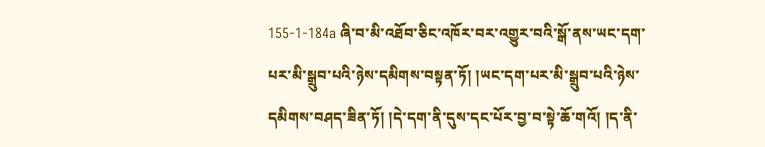155-1-184a ཞི་བ་མི་འཐོབ་ཅིང་འཁོར་བར་འགྱུར་བའི་སྒོ་ནས་ཡང་དག་པར་མི་སྒྲུབ་པའི་ཉེས་དམིགས་བསྟན་ཏོ། །ཡང་དག་པར་མི་སྒྲུབ་པའི་ཉེས་དམིགས་བཤད་ཟིན་ཏོ། །དེ་དག་ནི་དུས་དང་པོར་བྱ་བ་སྟེ་ཆོ་གའོ། །ད་ནི་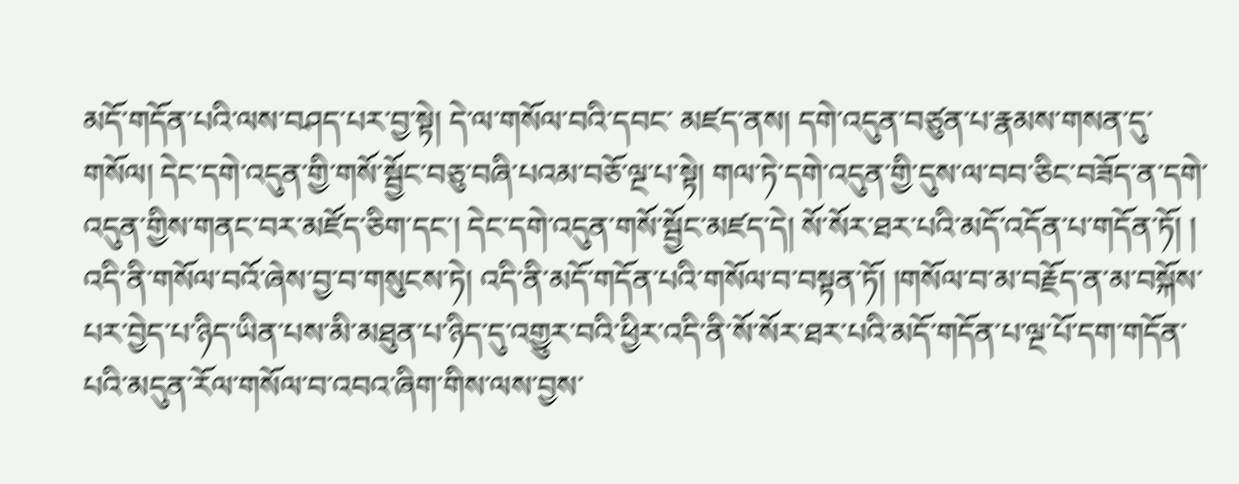མདོ་གདོན་པའི་ལས་བཤད་པར་བྱ་སྟེ། དེ་ལ་གསོལ་བའི་དབང་ མཛད་ནས། དགེ་འདུན་བཙུན་པ་རྣམས་གསན་དུ་གསོལ། དེང་དགེ་འདུན་གྱི་གསོ་སྦྱོང་བཅུ་བཞི་པའམ་བཅོ་ལྔ་པ་སྟེ། གལ་ཏེ་དགེ་འདུན་གྱི་དུས་ལ་བབ་ཅིང་བཟོད་ན་དགེ་འདུན་གྱིས་གནང་བར་མཛོད་ཅིག་དང་། དེང་དགེ་འདུན་གསོ་སྦྱོང་མཛད་དེ། སོ་སོར་ཐར་པའི་མདོ་འདོན་པ་གདོན་ཏོ། ། འདི་ནི་གསོལ་བའོ་ཞེས་བྱ་བ་གསུངས་ཏེ། འདི་ནི་མདོ་གདོན་པའི་གསོལ་བ་བསྟན་ཏོ། །གསོལ་བ་མ་བརྗོད་ན་མ་བསྐོས་པར་བྱེད་པ་ཉིད་ཡིན་པས་མི་མཐུན་པ་ཉིད་དུ་འགྱུར་བའི་ཕྱིར་འདི་ནི་སོ་སོར་ཐར་པའི་མདོ་གདོན་པ་ལྔ་པོ་དག་གདོན་པའི་མདུན་རོལ་གསོལ་བ་འབའ་ཞིག་གིས་ལས་བྱས་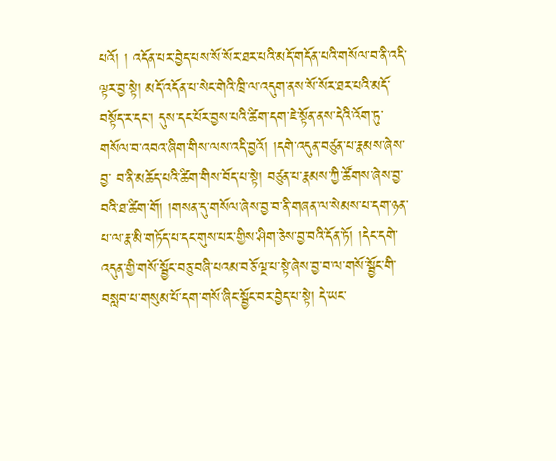པའོ། ། འདོན་པར་བྱེད་པས་སོ་སོར་ཐར་པའི་མདོ་གདོན་པའི་གསོལ་བ་ནི་འདི་ལྟར་བྱ་སྟེ། མདོ་འདོན་པ་སེང་གེའི་ཁྲི་ལ་འདུག་ནས་སོ་སོར་ཐར་པའི་མདོ་བསྟོད་ར་དང་། དུས་དང་པོར་བྱས་པའི་ཚིག་དག་ཇེ་སྟོན་ནས་དེའི་འོག་ཏུ་གསོལ་བ་འབའ་ཞིག་གིས་ལས་འདི་བྱའོ། །དགེ་འདུན་བཙུན་པ་རྣམས་ཞེས་བྱ་ བ་ནི་མཆོད་པའི་ཚིག་གིས་བོད་པ་སྟེ། བཙུན་པ་རྣམས་ཀྱི་ཚོགས་ཞེས་བྱ་བའི་ཐ་ཚིག་གོ། །གསན་དུ་གསོལ་ཞེས་བྱ་བ་ནི་གཞན་ལ་སེམས་པ་དག་ཉན་པ་ལ་རྣ་མི་གཏོད་པ་དང་གུས་པར་གྱིས་ཤིག་ཅེས་བྱ་བའི་དོན་ཏོ། །དེང་དགེ་འདུན་གྱི་གསོ་སྦྱོང་བཅུ་བཞི་པའམ་བཅོ་ལྔ་པ་སྟེ་ཞེས་བྱ་བ་ལ་གསོ་སྦྱོང་གི་ བསླབ་པ་གསུམ་པོ་དག་གསོ་ཞིང་སྦྱོང་བར་བྱེད་པ་སྟེ། དེ་ཡང་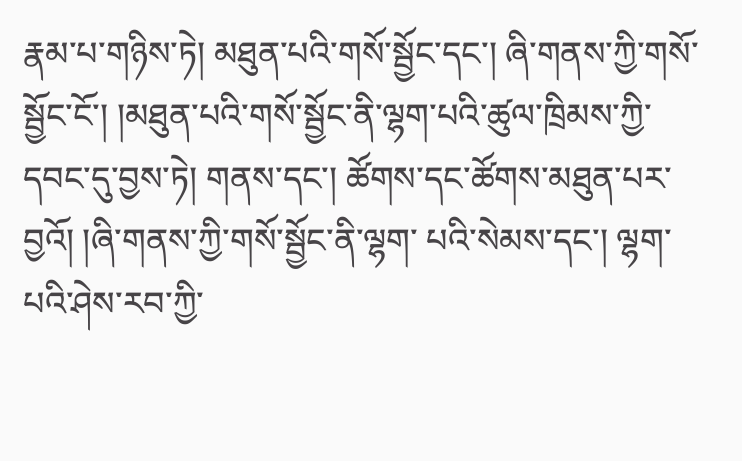རྣམ་པ་གཉིས་ཏེ། མཐུན་པའི་གསོ་སྦྱོང་དང་། ཞི་གནས་ཀྱི་གསོ་སྦྱོང་ངོ་། །མཐུན་པའི་གསོ་སྦྱོང་ནི་ལྷག་པའི་ཚུལ་ཁྲིམས་ཀྱི་དབང་དུ་བྱས་ཏེ། གནས་དང་། ཚོགས་དང་ཚོགས་མཐུན་པར་བྱའོ། །ཞི་གནས་ཀྱི་གསོ་སྦྱོང་ནི་ལྷག་ པའི་སེམས་དང་། ལྷག་པའི་ཤེས་རབ་ཀྱི་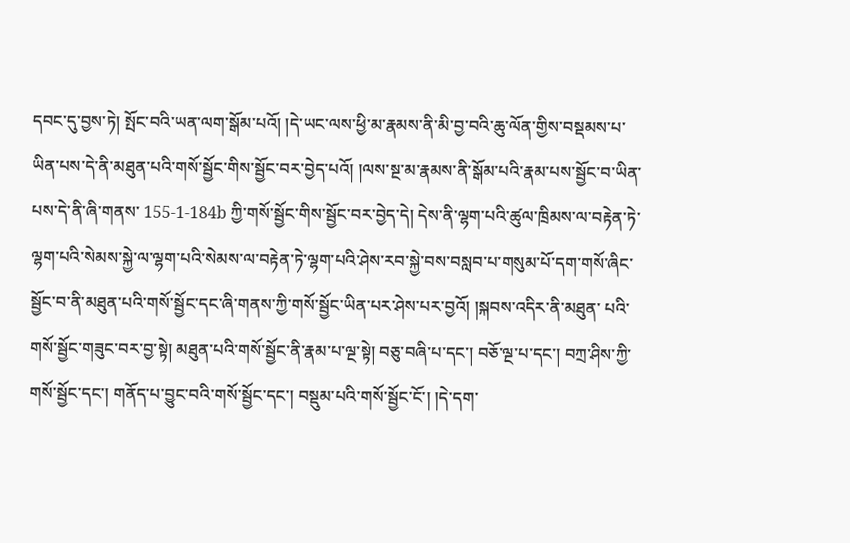དབང་དུ་བྱས་ཏེ། སྤོང་བའི་ཡན་ལག་སྒོམ་པའོ། །དེ་ཡང་ལས་ཕྱི་མ་རྣམས་ནི་མི་བྱ་བའི་ཆུ་ལོན་གྱིས་བསྡམས་པ་ཡིན་པས་དེ་ནི་མཐུན་པའི་གསོ་སྦྱོང་གིས་སྦྱོང་བར་བྱེད་པའོ། །ལས་སྔ་མ་རྣམས་ནི་སྒོམ་པའི་རྣམ་པས་སྦྱོང་བ་ཡིན་པས་དེ་ནི་ཞི་གནས་ 155-1-184b ཀྱི་གསོ་སྦྱོང་གིས་སྦྱོང་བར་བྱེད་དེ། དེས་ནི་ལྷག་པའི་ཚུལ་ཁྲིམས་ལ་བརྟེན་ཏེ་ལྷག་པའི་སེམས་སྐྱེ་ལ་ལྷག་པའི་སེམས་ལ་བརྟེན་ཏེ་ལྷག་པའི་ཤེས་རབ་སྐྱེ་བས་བསླབ་པ་གསུམ་པོ་དག་གསོ་ཞིང་སྦྱོང་བ་ནི་མཐུན་པའི་གསོ་སྦྱོང་དང་ཞི་གནས་ཀྱི་གསོ་སྦྱོང་ཡིན་པར་ཤེས་པར་བྱའོ། །སྐབས་འདིར་ནི་མཐུན་ པའི་གསོ་སྦྱོང་གཟུང་བར་བྱ་སྟེ། མཐུན་པའི་གསོ་སྦྱོང་ནི་རྣམ་པ་ལྔ་སྟེ། བཅུ་བཞི་པ་དང་། བཅོ་ལྔ་པ་དང་། བཀྲ་ཤིས་ཀྱི་གསོ་སྦྱོང་དང་། གནོད་པ་བྱུང་བའི་གསོ་སྦྱོང་དང་། བསྡུམ་པའི་གསོ་སྦྱོང་ངོ་། །དེ་དག་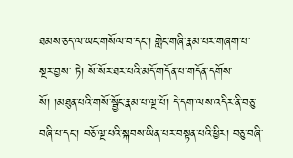ཐམས་ཅད་ལ་ཡང་གསོལ་བ་དང་། གླེང་གཞི་རྣམ་པར་གཞག་པ་སྔར་བྱས་ ཏེ། སོ་སོར་ཐར་པའི་མདོ་གདོན་པ་གདོན་དགོས་སོ། །མཐུན་པའི་གསོ་སྦྱོང་རྣམ་པ་ལྔ་པོ། དེ་དག་ལས་འདིར་ནི་བཅུ་བཞི་པ་དང་། བཅོ་ལྔ་པའི་སྐབས་ཡིན་པར་བསྟན་པའི་ཕྱིར། བཅུ་བཞི་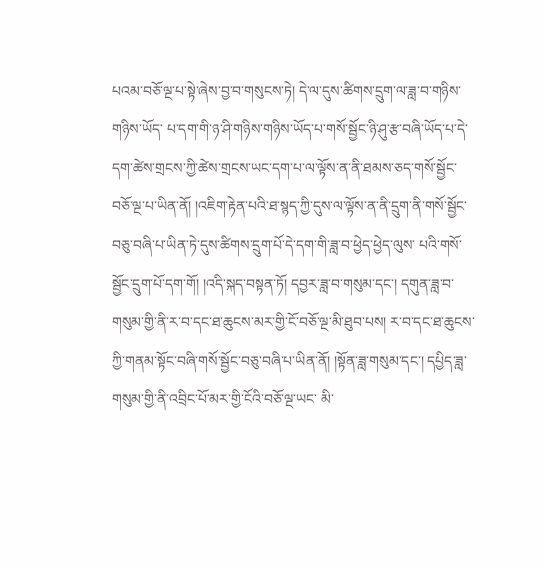པའམ་བཅོ་ལྔ་པ་སྟེ་ཞེས་བྱ་བ་གསུངས་ཏེ། དེ་ལ་དུས་ཚིགས་དྲུག་ལ་ཟླ་བ་གཉིས་གཉིས་ཡོད་ པ་དག་གི་ཉ་ཤི་གཉིས་གཉིས་ཡོད་པ་གསོ་སྦྱོང་ཉི་ཤུ་རྩ་བཞི་ཡོད་པ་དེ་དག་ཚེས་གྲངས་ཀྱི་ཚེས་གྲངས་ཡང་དག་པ་ལ་ལྟོས་ན་ནི་ཐམས་ཅད་གསོ་སྦྱོང་བཅོ་ལྔ་པ་ཡིན་ནོ། །འཇིག་རྟེན་པའི་ཐ་སྙད་ཀྱི་དུས་ལ་ལྟོས་ན་ནི་དྲུག་ནི་གསོ་སྦྱོང་བཅུ་བཞི་པ་ཡིན་ཏེ་དུས་ཚིགས་དྲུག་པོ་དེ་དག་གི་ཟླ་བ་ཕྱེད་ཕྱེད་ལུས་ པའི་གསོ་སྦྱོང་དྲུག་པོ་དག་གོ། །འདི་སྐད་བསྟན་ཏོ། དབྱར་ཟླ་བ་གསུམ་དང་། དགུན་ཟླ་བ་གསུམ་གྱི་ནི་ར་བ་དང་ཐ་ཆུངས་མར་གྱི་ངོ་བཅོ་ལྔ་མི་ཐུབ་པས། ར་བ་དང་ཐ་ཆུངས་ཀྱི་གནམ་སྟོང་བཞི་གསོ་སྦྱོང་བཅུ་བཞི་པ་ཡིན་ནོ། །སྟོན་ཟླ་གསུམ་དང་། དཔྱིད་ཟླ་གསུམ་གྱི་ནི་འབྲིང་པོ་མར་གྱི་ངོའི་བཅོ་ལྔ་ཡང་ མི་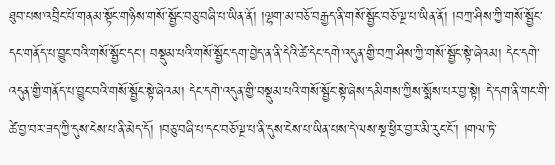ཐུབ་པས་འབྲིང་པོ་གནམ་སྟོང་གཉིས་གསོ་སྦྱོང་བཅུ་བཞི་པ་ཡིན་ནོ། །ལྷག་མ་བཅོ་བརྒྱད་ནི་གསོ་སྦྱོང་བཅོ་ལྔ་པ་ཡིན་ནོ། །བཀྲ་ཤིས་ཀྱི་གསོ་སྦྱོང་དང་གནོད་པ་བྱུང་བའི་གསོ་སྦྱོང་དང་། བསྡུམ་པའི་གསོ་སྦྱོང་དག་བྱེད་ན་ནི་དེའི་ཚེ་དེང་དགེ་འདུན་གྱི་བཀྲ་ཤིས་ཀྱི་གསོ་སྦྱོང་སྟེ་ཞེའམ། དེང་དགེ་ འདུན་གྱི་གནོད་པ་བྱུང་བའི་གསོ་སྦྱོང་སྟེ་ཞེའམ། དེང་དགེ་འདུན་གྱི་བསྡུམ་པའི་གསོ་སྦྱོང་སྟེ་ཞེས་དམིགས་ཀྱིས་སྨོས་པར་བྱ་སྟེ། དེ་དག་ནི་གང་གི་ཚེ་བྱ་བར་ཟད་ཀྱི་དུས་ངེས་པ་ནི་མེད་དོ། །བཅུ་བཞི་པ་དང་བཅོ་ལྔ་པ་ནི་དུས་ངེས་པ་ཡིན་པས་དེ་ལས་སྔ་ཕྱིར་བྱར་མི་རུང་ངོ་། །གལ་ཏེ་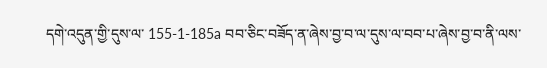དགེ་འདུན་གྱི་དུས་ལ་ 155-1-185a བབ་ཅིང་བཟོད་ན་ཞེས་བྱ་བ་ལ་དུས་ལ་བབ་པ་ཞེས་བྱ་བ་ནི་ལས་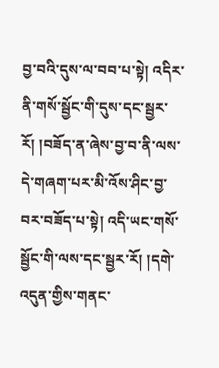བྱ་བའི་དུས་ལ་བབ་པ་སྟེ། འདིར་ནི་གསོ་སྦྱོང་གི་དུས་དང་སྦྱར་རོ། །བཟོད་ན་ཞེས་བྱ་བ་ནི་ལས་དེ་གཞག་པར་མི་འོས་ཤིང་བྱ་བར་བཟོད་པ་སྟེ། འདི་ཡང་གསོ་སྦྱོང་གི་ལས་དང་སྦྱར་རོ། །དགེ་འདུན་གྱིས་གནང་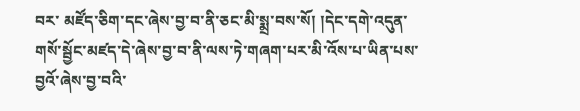བར་ མཛོད་ཅིག་དང་ཞེས་བྱ་བ་ནི་ཅང་མི་སྨྲ་བས་སོ། །དེང་དགེ་འདུན་གསོ་སྦྱོང་མཛད་དེ་ཞེས་བྱ་བ་ནི་ལས་ཏེ་གཞག་པར་མི་འོས་པ་ཡིན་པས་བྱའོ་ཞེས་བྱ་བའི་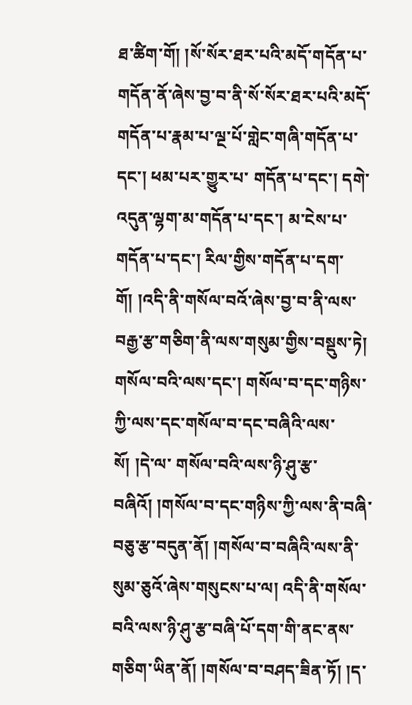ཐ་ཚིག་གོ། །སོ་སོར་ཐར་པའི་མདོ་གདོན་པ་གདོན་ནོ་ཞེས་བྱ་བ་ནི་སོ་སོར་ཐར་པའི་མདོ་གདོན་པ་རྣམ་པ་ལྔ་པོ་གླེང་གཞི་གདོན་པ་དང་། ཕམ་པར་གྱུར་པ་ གདོན་པ་དང་། དགེ་འདུན་ལྷག་མ་གདོན་པ་དང་། མ་ངེས་པ་གདོན་པ་དང་། རིལ་གྱིས་གདོན་པ་དག་གོ། །འདི་ནི་གསོལ་བའོ་ཞེས་བྱ་བ་ནི་ལས་བརྒྱ་རྩ་གཅིག་ནི་ལས་གསུམ་གྱིས་བསྡུས་ཏེ། གསོལ་བའི་ལས་དང་། གསོལ་བ་དང་གཉིས་ཀྱི་ལས་དང་གསོལ་བ་དང་བཞིའི་ལས་སོ། །དེ་ལ་ གསོལ་བའི་ལས་ཉི་ཤུ་རྩ་བཞིའོ། །གསོལ་བ་དང་གཉིས་ཀྱི་ལས་ནི་བཞི་བཅུ་རྩ་བདུན་ནོ། །གསོལ་བ་བཞིའི་ལས་ནི་སུམ་ཅུའོ་ཞེས་གསུངས་པ་ལ། འདི་ནི་གསོལ་བའི་ལས་ཉི་ཤུ་རྩ་བཞི་པོ་དག་གི་ནང་ནས་གཅིག་ཡིན་ནོ། །གསོལ་བ་བཤད་ཟིན་ཏོ། །ད་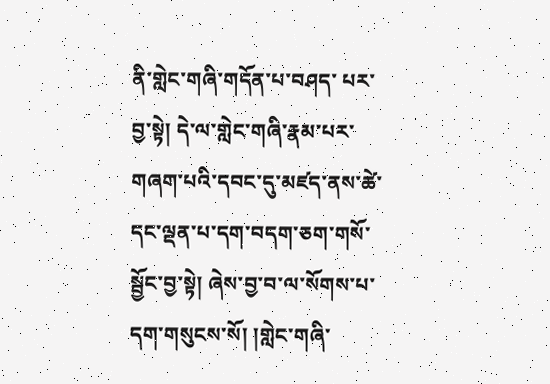ནི་གླེང་གཞི་གདོན་པ་བཤད་ པར་བྱ་སྟེ། དེ་ལ་གླེང་གཞི་རྣམ་པར་གཞག་པའི་དབང་དུ་མཛད་ནས་ཚེ་དང་ལྡན་པ་དག་བདག་ཅག་གསོ་སྦྱོང་བྱ་སྟེ། ཞེས་བྱ་བ་ལ་སོགས་པ་དག་གསུངས་སོ། །གླེང་གཞི་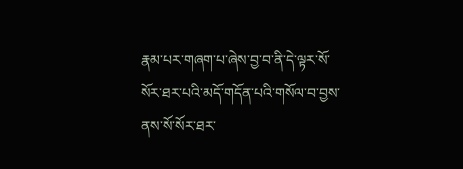རྣམ་པར་གཞག་པ་ཞེས་བྱ་བ་ནི་དེ་ལྟར་སོ་སོར་ཐར་པའི་མདོ་གདོན་པའི་གསོལ་བ་བྱས་ནས་སོ་སོར་ཐར་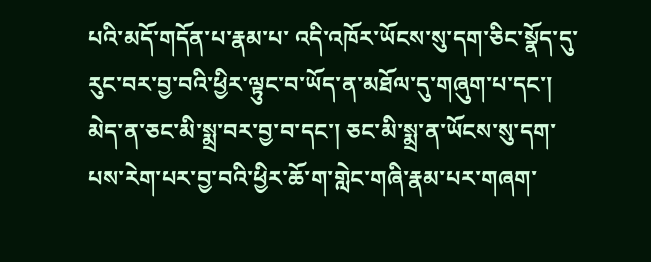པའི་མདོ་གདོན་པ་རྣམ་པ་ འདི་འཁོར་ཡོངས་སུ་དག་ཅིང་སྣོད་དུ་རུང་བར་བྱ་བའི་ཕྱིར་ལྟུང་བ་ཡོད་ན་མཐོལ་དུ་གཞུག་པ་དང་། མེད་ན་ཅང་མི་སྨྲ་བར་བྱ་བ་དང་། ཅང་མི་སྨྲ་ན་ཡོངས་སུ་དག་པས་རེག་པར་བྱ་བའི་ཕྱིར་ཆོ་ག་གླེང་གཞི་རྣམ་པར་གཞག་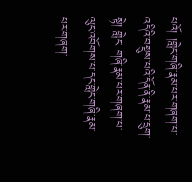པའོ། །གླེང་གཞི་རྣམ་པར་གཞག་པ་འདིའི་བསྡུས་པའི་དོན་ནི་རྣམ་པ་དྲུག་སྟེ། གླེང་ གཞི་རྣམ་པར་གཞག་པ་ལུང་འབོགས་པ་དང་གླེང་གཞི་རྣམ་པར་གཞག་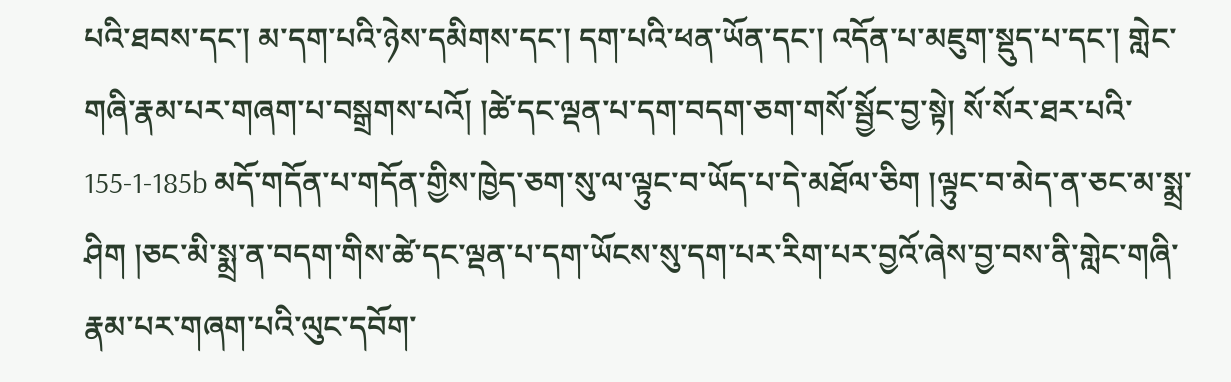པའི་ཐབས་དང་། མ་དག་པའི་ཉེས་དམིགས་དང་། དག་པའི་ཕན་ཡོན་དང་། འདོན་པ་མཇུག་སྡུད་པ་དང་། གླེང་གཞི་རྣམ་པར་གཞག་པ་བསྒྲགས་པའོ། །ཚེ་དང་ལྡན་པ་དག་བདག་ཅག་གསོ་སྦྱོང་བྱ་སྟེ། སོ་སོར་ཐར་པའི་ 155-1-185b མདོ་གདོན་པ་གདོན་གྱིས་ཁྱེད་ཅག་སུ་ལ་ལྟུང་བ་ཡོད་པ་དེ་མཐོལ་ཅིག །ལྟུང་བ་མེད་ན་ཅང་མ་སྨྲ་ཤིག །ཅང་མི་སྨྲ་ན་བདག་གིས་ཚེ་དང་ལྡན་པ་དག་ཡོངས་སུ་དག་པར་རིག་པར་བྱའོ་ཞེས་བྱ་བས་ནི་གླེང་གཞི་རྣམ་པར་གཞག་པའི་ལུང་དབོག་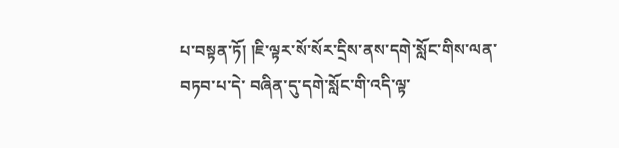པ་བསྟན་ཏོ། །ཇི་ལྟར་སོ་སོར་དྲིས་ནས་དགེ་སློང་གིས་ལན་བཏབ་པ་དེ་ བཞིན་དུ་དགེ་སློང་གི་འདི་ལྟ་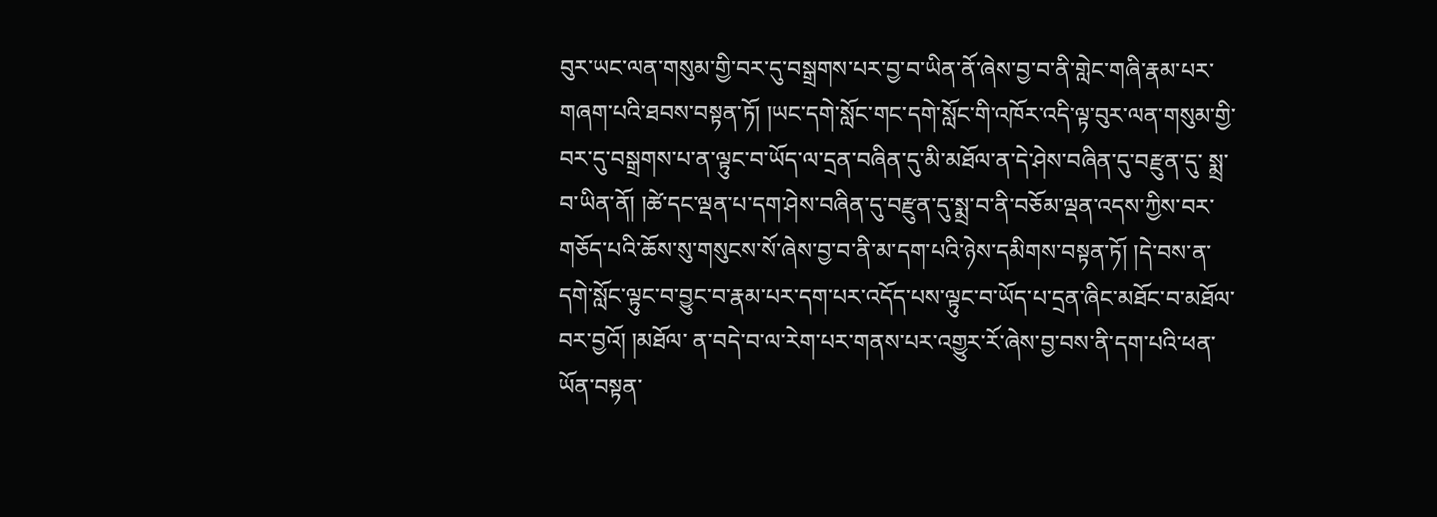བུར་ཡང་ལན་གསུམ་གྱི་བར་དུ་བསྒྲགས་པར་བྱ་བ་ཡིན་ནོ་ཞེས་བྱ་བ་ནི་གླེང་གཞི་རྣམ་པར་གཞག་པའི་ཐབས་བསྟན་ཏོ། །ཡང་དགེ་སློང་གང་དགེ་སློང་གི་འཁོར་འདི་ལྟ་བུར་ལན་གསུམ་གྱི་བར་དུ་བསྒྲགས་པ་ན་ལྟུང་བ་ཡོད་ལ་དྲན་བཞིན་དུ་མི་མཐོལ་ན་དེ་ཤེས་བཞིན་དུ་བརྫུན་དུ་ སྨྲ་བ་ཡིན་ནོ། །ཚེ་དང་ལྡན་པ་དག་ཤེས་བཞིན་དུ་བརྫུན་དུ་སྨྲ་བ་ནི་བཅོམ་ལྡན་འདས་ཀྱིས་བར་གཅོད་པའི་ཆོས་སུ་གསུངས་སོ་ཞེས་བྱ་བ་ནི་མ་དག་པའི་ཉེས་དམིགས་བསྟན་ཏོ། །དེ་བས་ན་དགེ་སློང་ལྟུང་བ་བྱུང་བ་རྣམ་པར་དག་པར་འདོད་པས་ལྟུང་བ་ཡོད་པ་དྲན་ཞིང་མཐོང་བ་མཐོལ་བར་བྱའོ། །མཐོལ་ ན་བདེ་བ་ལ་རེག་པར་གནས་པར་འགྱུར་རོ་ཞེས་བྱ་བས་ནི་དག་པའི་ཕན་ཡོན་བསྟན་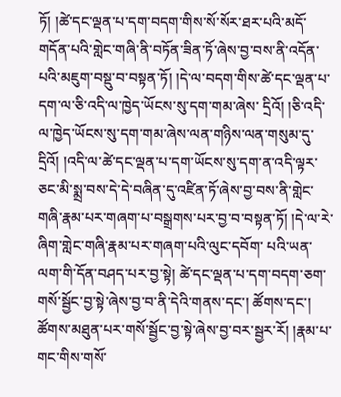ཏོ། །ཚེ་དང་ལྡན་པ་དག་བདག་གིས་སོ་སོར་ཐར་པའི་མདོ་གདོན་པའི་གླེང་གཞི་ནི་བཏོན་ཟིན་ཏོ་ཞེས་བྱ་བས་ནི་འདོན་པའི་མཇུག་བསྡུ་བ་བསྟན་ཏོ། །དེ་ལ་བདག་གིས་ཚེ་དང་ལྡན་པ་དག་ལ་ཅི་འདི་ལ་ཁྱེད་ཡོངས་སུ་དག་གམ་ཞེས་ དྲིའོ། །ཅི་འདི་ལ་ཁྱེད་ཡོངས་སུ་དག་གམ་ཞེས་ལན་གཉིས་ལན་གསུམ་དུ་དྲིའོ། །འདི་ལ་ཚེ་དང་ལྡན་པ་དག་ཡོངས་སུ་དག་ན་འདི་ལྟར་ཅང་མི་སྨྲ་བས་དེ་དེ་བཞིན་དུ་འཛིན་ཏོ་ཞེས་བྱ་བས་ནི་གླེང་གཞི་རྣམ་པར་གཞག་པ་བསྒྲགས་པར་བྱ་བ་བསྟན་ཏོ། །དེ་ལ་རེ་ཞིག་གླེང་གཞི་རྣམ་པར་གཞག་པའི་ལུང་དབོག་ པའི་ཡན་ལག་གི་དོན་བཤད་པར་བྱ་སྟེ། ཚེ་དང་ལྡན་པ་དག་བདག་ཅག་གསོ་སྦྱོང་བྱ་སྟེ་ཞེས་བྱ་བ་ནི་དེའི་གནས་དང་། ཚོགས་དང་། ཚོགས་མཐུན་པར་གསོ་སྦྱོང་བྱ་སྟེ་ཞེས་བྱ་བར་སྦྱར་རོ། །རྣམ་པ་གང་གིས་གསོ་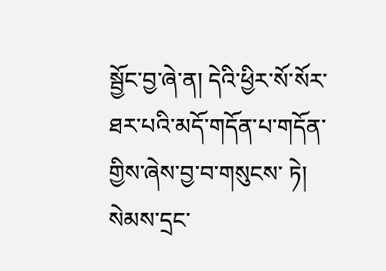སྦྱོང་བྱ་ཞེ་ན། དེའི་ཕྱིར་སོ་སོར་ཐར་པའི་མདོ་གདོན་པ་གདོན་གྱིས་ཞེས་བྱ་བ་གསུངས་ ཏེ། སེམས་དྲང་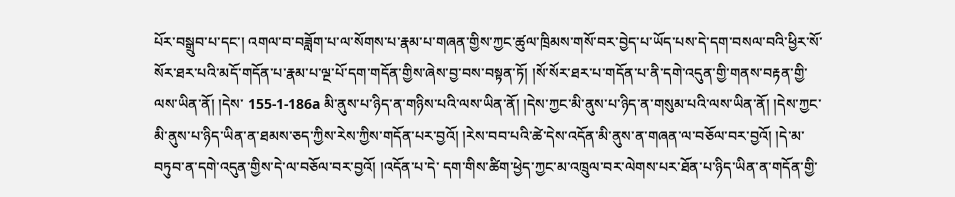པོར་བསྒྲུབ་པ་དང་། འགལ་བ་བཟློག་པ་ལ་སོགས་པ་རྣམ་པ་གཞན་གྱིས་ཀྱང་ཚུལ་ཁྲིམས་གསོ་བར་བྱེད་པ་ཡོད་པས་དེ་དག་བསལ་བའི་ཕྱིར་སོ་སོར་ཐར་པའི་མདོ་གདོན་པ་རྣམ་པ་ལྔ་པོ་དག་གདོན་གྱིས་ཞེས་བྱ་བས་བསྟན་ཏོ། །སོ་སོར་ཐར་པ་གདོན་པ་ནི་དགེ་འདུན་གྱི་གནས་བརྟན་གྱི་ལས་ཡིན་ནོ། །དེས་ 155-1-186a མི་ནུས་པ་ཉིད་ན་གཉིས་པའི་ལས་ཡིན་ནོ། །དེས་ཀྱང་མི་ནུས་པ་ཉིད་ན་གསུམ་པའི་ལས་ཡིན་ནོ། །དེས་ཀྱང་མི་ནུས་པ་ཉིད་ཡིན་ན་ཐམས་ཅད་ཀྱིས་རེས་ཀྱིས་གདོན་པར་བྱའོ། །རེས་བབ་པའི་ཚེ་དེས་འདོན་མི་ནུས་ན་གཞན་ལ་བཅོལ་བར་བྱའོ། །དེ་མ་བཏུབ་ན་དགེ་འདུན་གྱིས་དེ་ལ་བཅོལ་བར་བྱའོ། །འདོན་པ་དེ་ དག་གིས་ཚིག་ཕྱེད་ཀྱང་མ་འཁྲུལ་བར་ལེགས་པར་ཐོན་པ་ཉིད་ཡིན་ན་གདོན་གྱི་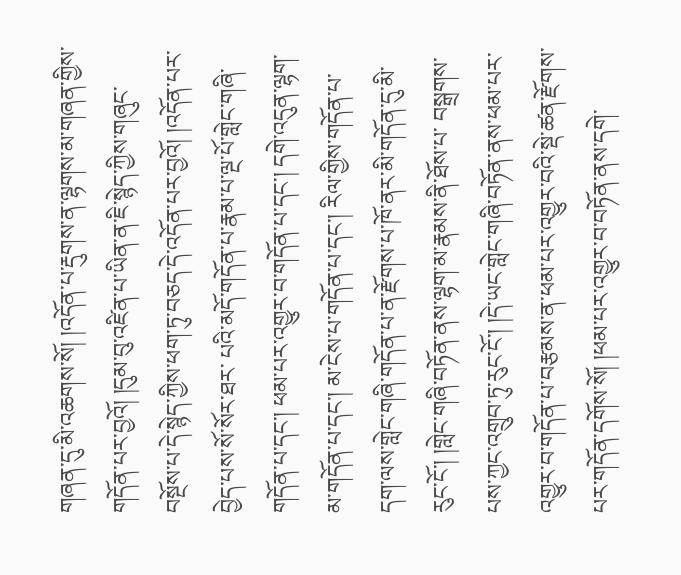གཞན་དུ་མི་འཆགས་སོ། །འདོན་པ་རྡུགས་ན་ལྷགས་མ་གཞན་གྱིས་གདོན་པར་བྱའོ། །དུམ་བུ་འཛིན་པ་ཡིན་ན་ཇི་སྙེད་ཀྱིས་གཞུང་བསྔོས་པ་དེ་སྙེད་ཀྱིས་ཕག་ཏུ་བཅད་དེ་འདོན་པར་བྱའོ། །འདོན་པར་བྱེད་པས་སོ་སོར་ཐར་ པའི་མདོ་གདོན་པ་རྣམ་པ་ལྔ་པོ་གླེང་གཞི་གདོན་པ་དང་། ཕམ་པར་འགྱུར་བ་གདོན་པ་དང་། དགེ་འདུན་ལྷག་མ་གདོན་པ་དང་། མ་ངེས་པ་གདོན་པ་དང་། རིལ་གྱིས་གདོན་པ་དག་ལས་གླེང་གཞི་གདོན་པ་ན་རྫོགས་པ་ཁོ་ནར་མི་གདོན་དུ་མི་རུང་ངོ་། །གླེང་གཞི་བཏོན་ནས་ལྷག་མ་རྣམས་ནི་ཐོས་པ་ བསྒྲགས་པས་ཀྱང་འགྲུབ་ཏུ་རུང་ངོ་། །དེ་ཡང་གླེང་གཞི་བཏོན་ནས་ཕམ་པར་འགྱུར་བ་གདོན་པ་བརྩམས་ན་ཕམ་པར་འགྱུར་བའི་སྡེ་ཚན་རྫོགས་པར་གདོན་དགོས་སོ། །ཕམ་པར་འགྱུར་བ་བཏོན་ནས་དགེ་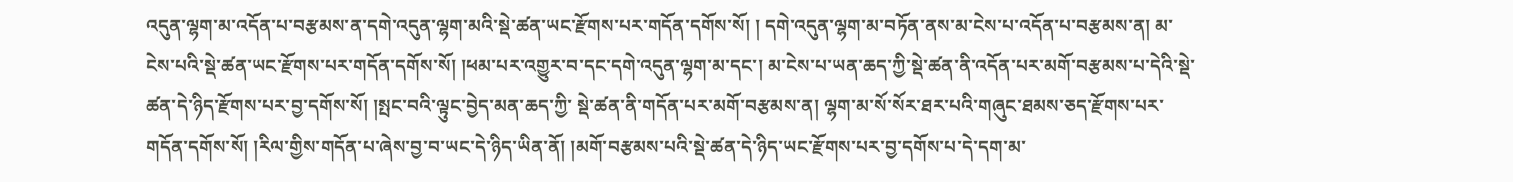འདུན་ལྷག་མ་འདོན་པ་བརྩམས་ན་དགེ་འདུན་ལྷག་མའི་སྡེ་ཚན་ཡང་རྫོགས་པར་གདོན་དགོས་སོ། ། དགེ་འདུན་ལྷག་མ་བཏོན་ནས་མ་ངེས་པ་འདོན་པ་བརྩམས་ན། མ་ངེས་པའི་སྡེ་ཚན་ཡང་རྫོགས་པར་གདོན་དགོས་སོ། །ཕམ་པར་འགྱུར་བ་དང་དགེ་འདུན་ལྷག་མ་དང་། མ་ངེས་པ་ཡན་ཆད་ཀྱི་སྡེ་ཚན་ནི་འདོན་པར་མགོ་བརྩམས་པ་དེའི་སྡེ་ཚན་དེ་ཉིད་རྫོགས་པར་བྱ་དགོས་སོ། །སྤང་བའི་ལྟུང་བྱེད་མན་ཆད་ཀྱི་ སྡེ་ཚན་ནི་གདོན་པར་མགོ་བརྩམས་ན། ལྷག་མ་སོ་སོར་ཐར་པའི་གཞུང་ཐམས་ཅད་རྫོགས་པར་གདོན་དགོས་སོ། །རིལ་གྱིས་གདོན་པ་ཞེས་བྱ་བ་ཡང་དེ་ཉིད་ཡིན་ནོ། །མགོ་བརྩམས་པའི་སྡེ་ཚན་དེ་ཉིད་ཡང་རྫོགས་པར་བྱ་དགོས་པ་དེ་དག་མ་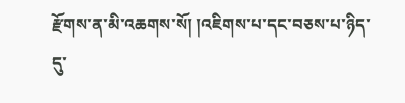རྫོགས་ན་མི་འཆགས་སོ། །འཇིགས་པ་དང་བཅས་པ་ཉིད་དུ་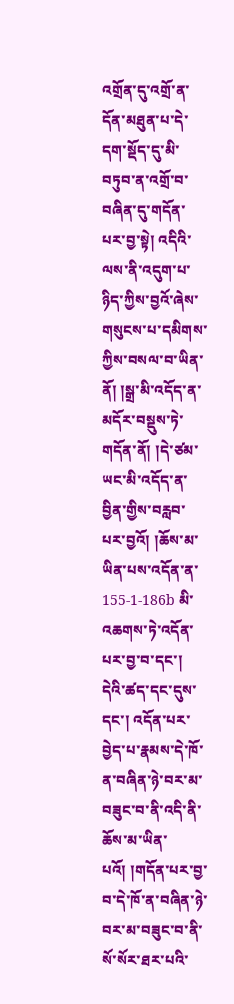འགྲོན་དུ་འགྲོ་ན་དོན་མཐུན་པ་དེ་དག་སྡོད་དུ་མི་བཏུབ་ན་འགྲོ་བ་བཞིན་དུ་གདོན་པར་བྱ་སྟེ། འདིའི་ལས་ནི་འདུག་པ་ཉིད་ཀྱིས་བྱའོ་ཞེས་གསུངས་པ་དམིགས་ཀྱིས་བསལ་བ་ཡིན་ནོ། །སྒྲ་མི་འདོད་ན་མདོར་བསྡུས་ཏེ་གདོན་ནོ། །དེ་ཙམ་ཡང་མི་འདོད་ན་བྱིན་གྱིས་བརླབ་པར་བྱའོ། །ཆོས་མ་ཡིན་པས་འདོན་ན་ 155-1-186b མི་འཆགས་ཏེ་འདོན་པར་བྱ་བ་དང་། དེའི་ཚད་དང་དུས་དང་། འདོན་པར་བྱེད་པ་རྣམས་དེ་ཁོ་ན་བཞིན་ཉེ་བར་མ་བཟུང་བ་ནི་འདི་ནི་ཆོས་མ་ཡིན་པའོ། །གདོན་པར་བྱ་བ་དེ་ཁོ་ན་བཞིན་ཉེ་བར་མ་བཟུང་བ་ནི་སོ་སོར་ཐར་པའི་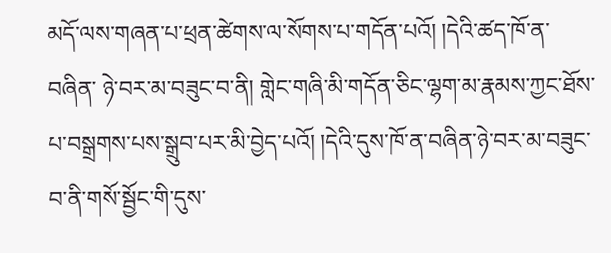མདོ་ལས་གཞན་པ་ཕྲན་ཚེགས་ལ་སོགས་པ་གདོན་པའོ། །དེའི་ཚད་ཁོ་ན་བཞིན་ ཉེ་བར་མ་བཟུང་བ་ནི། གླེང་གཞི་མི་གདོན་ཅིང་ལྷག་མ་རྣམས་ཀྱང་ཐོས་པ་བསྒྲགས་པས་སྒྲུབ་པར་མི་བྱེད་པའོ། །དེའི་དུས་ཁོ་ན་བཞིན་ཉེ་བར་མ་བཟུང་བ་ནི་གསོ་སྦྱོང་གི་དུས་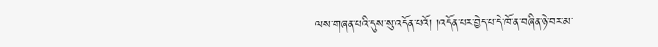ལས་གཞན་པའི་དུས་སུ་འདོན་པའོ། །འདོན་པར་བྱེད་པ་དེ་ཁོ་ན་བཞིན་ཉེ་བར་མ་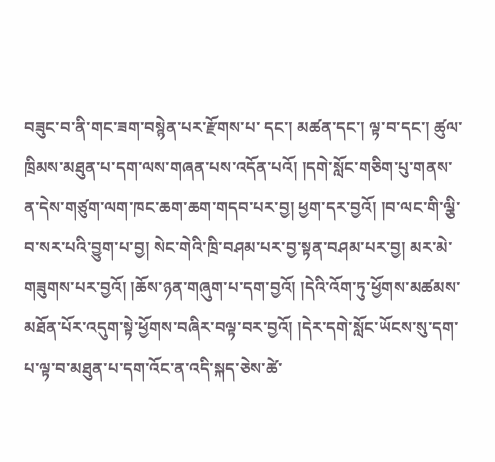བཟུང་བ་ནི་གང་ཟག་བསྙེན་པར་རྫོགས་པ་ དང་། མཚན་དང་། ལྟ་བ་དང་། ཚུལ་ཁྲིམས་མཐུན་པ་དག་ལས་གཞན་པས་འདོན་པའོ། །དགེ་སློང་གཅིག་པུ་གནས་ན་དེས་གཙུག་ལག་ཁང་ཆག་ཆག་གདབ་པར་བྱ། ཕྱག་དར་བྱའོ། །བ་ལང་གི་ལྕི་བ་སར་པའི་བྱུག་པ་བྱ། སེང་གེའི་ཁྲི་བཤམ་པར་བྱ་སྟན་བཤམ་པར་བྱ། མར་མེ་ གཟུགས་པར་བྱའོ། །ཆོས་ཉན་གཞུག་པ་དག་བྱའོ། །དེའི་འོག་ཏུ་ཕྱོགས་མཚམས་མཐོན་པོར་འདུག་སྟེ་ཕྱོགས་བཞིར་བལྟ་བར་བྱའོ། །དེར་དགེ་སློང་ཡོངས་སུ་དག་པ་ལྟ་བ་མཐུན་པ་དག་འོང་ན་འདི་སྐད་ཅེས་ཚེ་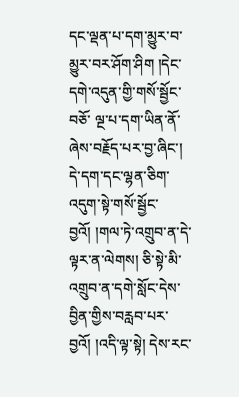དང་ལྡན་པ་དག་མྱུར་བ་མྱུར་བར་ཤོག་ཤིག །དེང་དགེ་འདུན་གྱི་གསོ་སྦྱོང་བཅོ་ ལྔ་པ་དག་ཡིན་ནོ་ཞེས་བརྗོད་པར་བྱ་ཞིང་། དེ་དག་དང་ལྷན་ཅིག་འདུག་སྟེ་གསོ་སྦྱོང་བྱའོ། །གལ་ཏེ་འགྲུབ་ན་དེ་ལྟར་ན་ལེགས། ཅི་སྟེ་མི་འགྲུབ་ན་དགེ་སློང་དེས་བྱིན་གྱིས་བརླབ་པར་བྱའོ། །འདི་ལྟ་སྟེ། དེས་རང་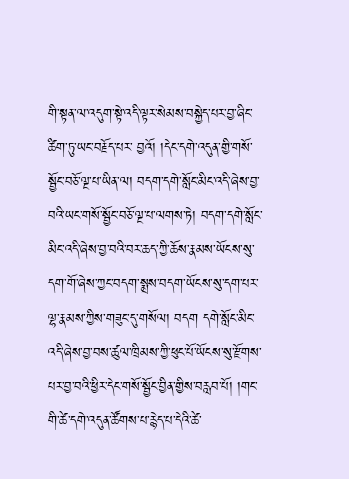གི་སྟན་ལ་འདུག་སྟེ་འདི་ལྟར་སེམས་བསྐྱེད་པར་བྱ་ཞིང་ཚིག་ཏུ་ཡང་བརྗོད་པར་ བྱའོ། །དེང་དགེ་འདུན་གྱི་གསོ་སྦྱོང་བཅོ་ལྔ་པ་ཡིན་ལ། བདག་དགེ་སློང་མིང་འདི་ཞེས་བྱ་བའི་ཡང་གསོ་སྦྱོང་བཅོ་ལྔ་པ་ལགས་ཏེ། བདག་དགེ་སློང་མིང་འདི་ཞེས་བྱ་བའི་བར་ཆད་ཀྱི་ཆོས་རྣམས་ཡོངས་སུ་དག་གོ་ཞེས་ཀྱང་བདག་སྨྲས་བདག་ཡོངས་སུ་དག་པར་ལྷ་རྣམས་ཀྱིས་གཟུང་དུ་གསོལ། བདག དགེ་སློང་མིང་འདི་ཞེས་བྱ་བས་ཚུལ་ཁྲིམས་ཀྱི་ཕུང་པོ་ཡོངས་སུ་རྫོགས་པར་བྱ་བའི་ཕྱིར་དེང་གསོ་སྦྱོང་བྱིན་གྱིས་བརླབ་པོ། །གང་གི་ཚེ་དགེ་འདུན་ཚོགས་པ་རྙེད་པ་དེའི་ཚེ་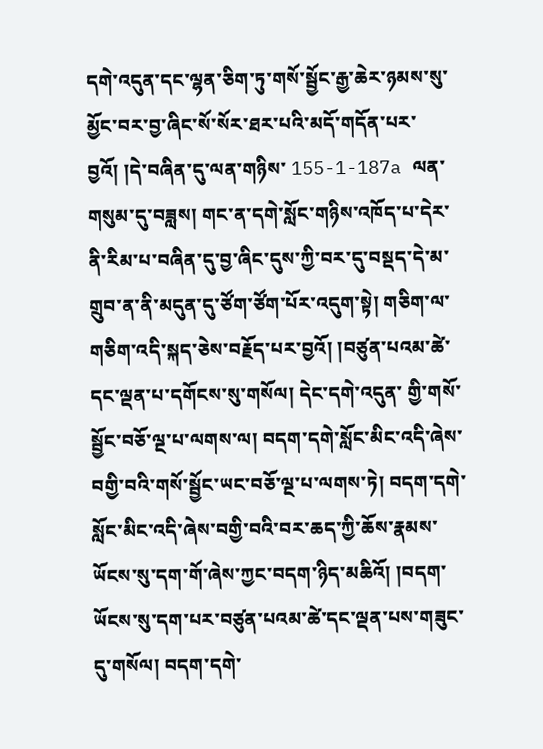དགེ་འདུན་དང་ལྷན་ཅིག་ཏུ་གསོ་སྦྱོང་རྒྱ་ཆེར་ཉམས་སུ་མྱོང་བར་བྱ་ཞིང་སོ་སོར་ཐར་པའི་མདོ་གདོན་པར་བྱའོ། །དེ་བཞིན་དུ་ལན་གཉིས་ 155-1-187a ལན་གསུམ་དུ་བཟླས། གང་ན་དགེ་སློང་གཉིས་འཁོད་པ་དེར་ནི་རིམ་པ་བཞིན་དུ་བྱ་ཞིང་དུས་ཀྱི་བར་དུ་བསྡད་དེ་མ་གྲུབ་ན་ནི་མདུན་དུ་ཙོག་ཙོག་པོར་འདུག་སྟེ། གཅིག་ལ་གཅིག་འདི་སྐད་ཅེས་བརྗོད་པར་བྱའོ། །བཙུན་པའམ་ཚེ་དང་ལྡན་པ་དགོངས་སུ་གསོལ། དེང་དགེ་འདུན་ གྱི་གསོ་སྦྱོང་བཅོ་ལྔ་པ་ལགས་ལ། བདག་དགེ་སློང་མིང་འདི་ཞེས་བགྱི་བའི་གསོ་སྦྱོང་ཡང་བཅོ་ལྔ་པ་ལགས་ཏེ། བདག་དགེ་སློང་མིང་འདི་ཞེས་བགྱི་བའི་བར་ཆད་ཀྱི་ཆོས་རྣམས་ཡོངས་སུ་དག་གོ་ཞེས་ཀྱང་བདག་ཉིད་མཆིའོ། །བདག་ཡོངས་སུ་དག་པར་བཙུན་པའམ་ཚེ་དང་ལྡན་པས་གཟུང་དུ་གསོལ། བདག་དགེ་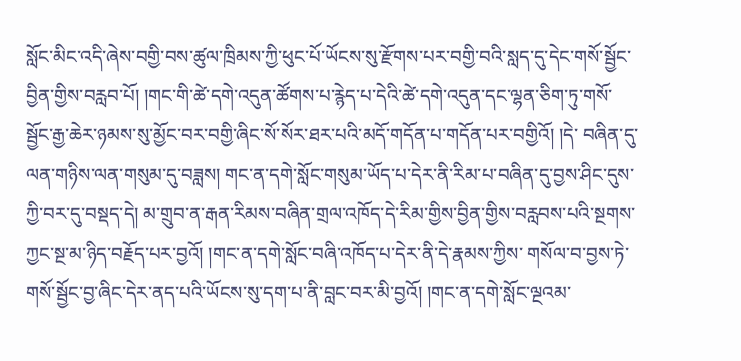སློང་མིང་འདི་ཞེས་བགྱི་བས་ཚུལ་ཁྲིམས་ཀྱི་ཕུང་པོ་ཡོངས་སུ་རྫོགས་པར་བགྱི་བའི་སླད་དུ་དེང་གསོ་སྦྱོང་བྱིན་གྱིས་བརླབ་པོ། །གང་གི་ཚེ་དགེ་འདུན་ཚོགས་པ་རྙེད་པ་དེའི་ཚེ་དགེ་འདུན་དང་ལྷན་ཅིག་ཏུ་གསོ་སྦྱོང་རྒྱ་ཆེར་ཉམས་སུ་མྱོང་བར་བགྱི་ཞིང་སོ་སོར་ཐར་པའི་མདོ་གདོན་པ་གདོན་པར་བགྱིའོ། །དེ་ བཞིན་དུ་ལན་གཉིས་ལན་གསུམ་དུ་བཟླས། གང་ན་དགེ་སློང་གསུམ་ཡོད་པ་དེར་ནི་རིམ་པ་བཞིན་དུ་བྱས་ཤིང་དུས་ཀྱི་བར་དུ་བསྡད་དེ། མ་གྲུབ་ན་རྒན་རིམས་བཞིན་གྲལ་འཁོད་དེ་རིམ་གྱིས་བྱིན་གྱིས་བརླབས་པའི་སྔགས་ཀྱང་སྔ་མ་ཉིད་བརྗོད་པར་བྱའོ། །གང་ན་དགེ་སློང་བཞི་འཁོད་པ་དེར་ནི་དེ་རྣམས་ཀྱིས་ གསོལ་བ་བྱས་ཏེ་གསོ་སྦྱོང་བྱ་ཞིང་དེར་ནད་པའི་ཡོངས་སུ་དག་པ་ནི་བླང་བར་མི་བྱའོ། །གང་ན་དགེ་སློང་ལྔའམ་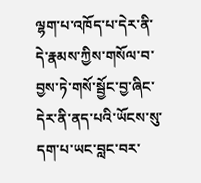ལྷག་པ་འཁོད་པ་དེར་ནི་དེ་རྣམས་ཀྱིས་གསོལ་བ་བྱས་ཏེ་གསོ་སྦྱོང་བྱ་ཞིང་དེར་ནི་ནད་པའི་ཡོངས་སུ་དག་པ་ཡང་བླང་བར་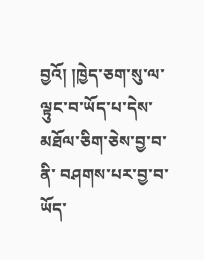བྱའོ། །ཁྱེད་ཅག་སུ་ལ་ལྟུང་བ་ཡོད་པ་དེས་མཐོལ་ཅིག་ཅེས་བྱ་བ་ནི་ བཤགས་པར་བྱ་བ་ཡོད་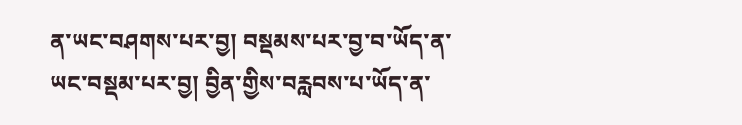ན་ཡང་བཤགས་པར་བྱ། བསྡམས་པར་བྱ་བ་ཡོད་ན་ཡང་བསྡམ་པར་བྱ། བྱིན་གྱིས་བརླབས་པ་ཡོད་ན་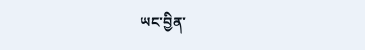ཡང་བྱིན་